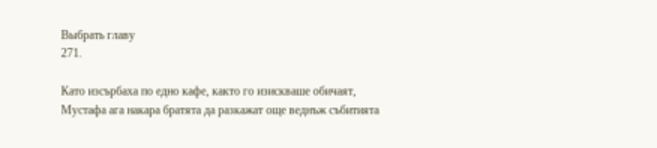Выбрать главу
271.

Като изсърбаха по едно кафе, както го изискваше обичаят, Мустафа ага накара братята да разкажат още веднъж събитията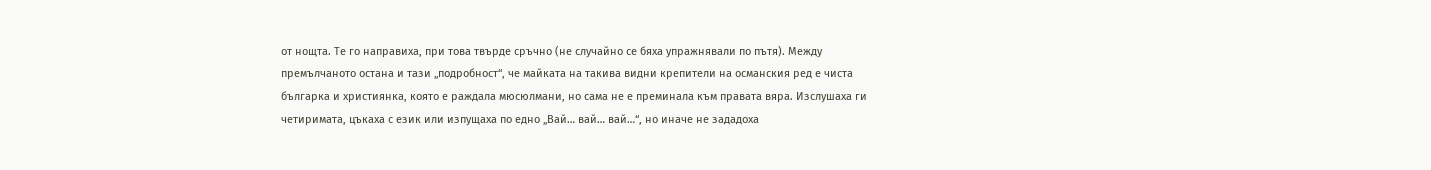от нощта. Те го направиха, при това твърде сръчно (не случайно се бяха упражнявали по пътя). Между премълчаното остана и тази „подробност“, че майката на такива видни крепители на османския ред е чиста българка и християнка, която е раждала мюсюлмани, но сама не е преминала към правата вяра. Изслушаха ги четиримата, цъкаха с език или изпущаха по едно „Вай… вай… вай…“, но иначе не зададоха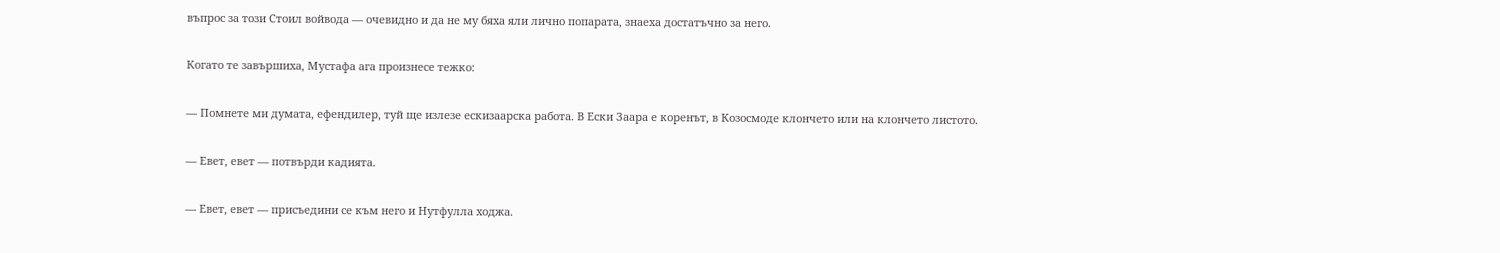въпрос за този Стоил войвода — очевидно и да не му бяха яли лично попарата, знаеха достатъчно за него.

Когато те завършиха, Мустафа ага произнесе тежко:

— Помнете ми думата, ефендилер, туй ще излезе ескизаарска работа. В Ески Заара е коренът, в Козосмоде клончето или на клончето листото.

— Евет, евет — потвърди кадията.

— Евет, евет — присъедини се към него и Нутфулла ходжа.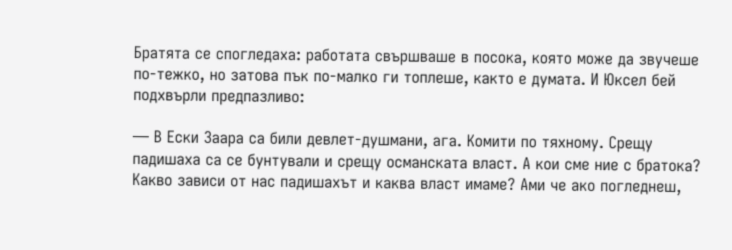Братята се спогледаха: работата свършваше в посока, която може да звучеше по-тежко, но затова пък по-малко ги топлеше, както е думата. И Юксел бей подхвърли предпазливо:

— В Ески Заара са били девлет-душмани, ага. Комити по тяхному. Срещу падишаха са се бунтували и срещу османската власт. А кои сме ние с братока? Какво зависи от нас падишахът и каква власт имаме? Ами че ако погледнеш,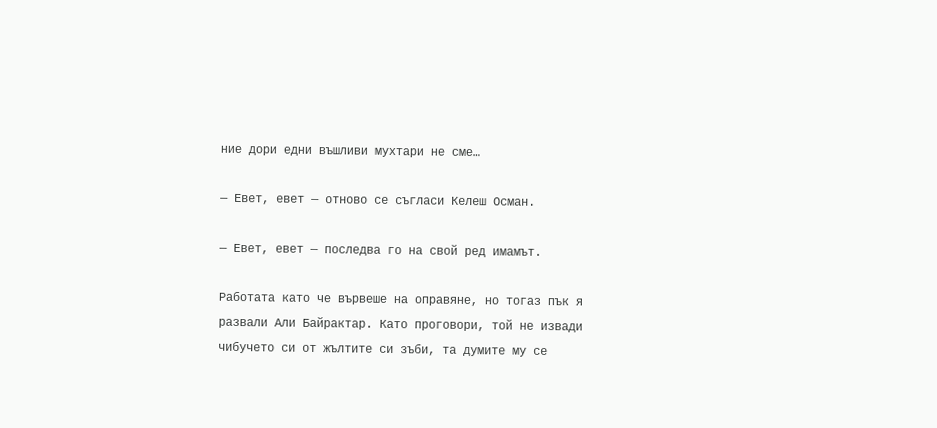ние дори едни въшливи мухтари не сме…

— Евет, евет — отново се съгласи Келеш Осман.

— Евет, евет — последва го на свой ред имамът.

Работата като че вървеше на оправяне, но тогаз пък я развали Али Байрактар. Като проговори, той не извади чибучето си от жълтите си зъби, та думите му се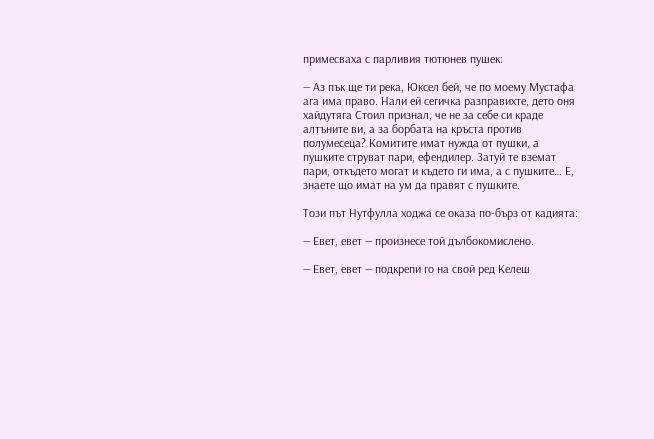примесваха с парливия тютюнев пушек:

— Аз пък ще ти река, Юксел бей, че по моему Мустафа ага има право. Нали ей сегичка разправихте, дето оня хайдутяга Стоил признал, че не за себе си краде алтъните ви, а за борбата на кръста против полумесеца? Комитите имат нужда от пушки, а пушките струват пари, ефендилер. Затуй те вземат пари, откъдето могат и където ги има, а с пушките… Е, знаете що имат на ум да правят с пушките.

Този път Нутфулла ходжа се оказа по-бърз от кадията:

— Евет, евет — произнесе той дълбокомислено.

— Евет, евет — подкрепи го на свой ред Келеш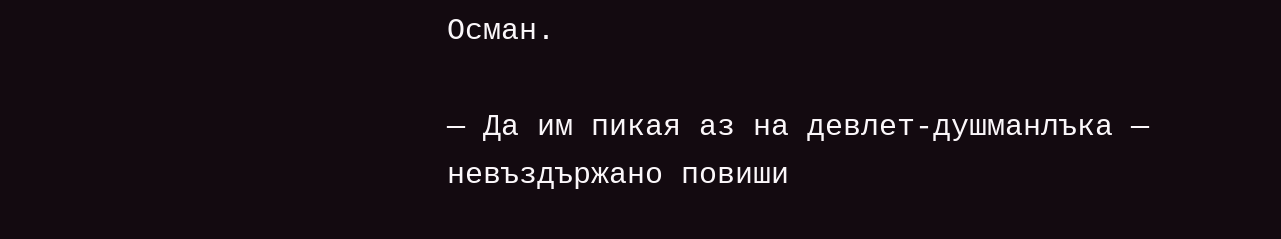Осман.

— Да им пикая аз на девлет-душманлъка — невъздържано повиши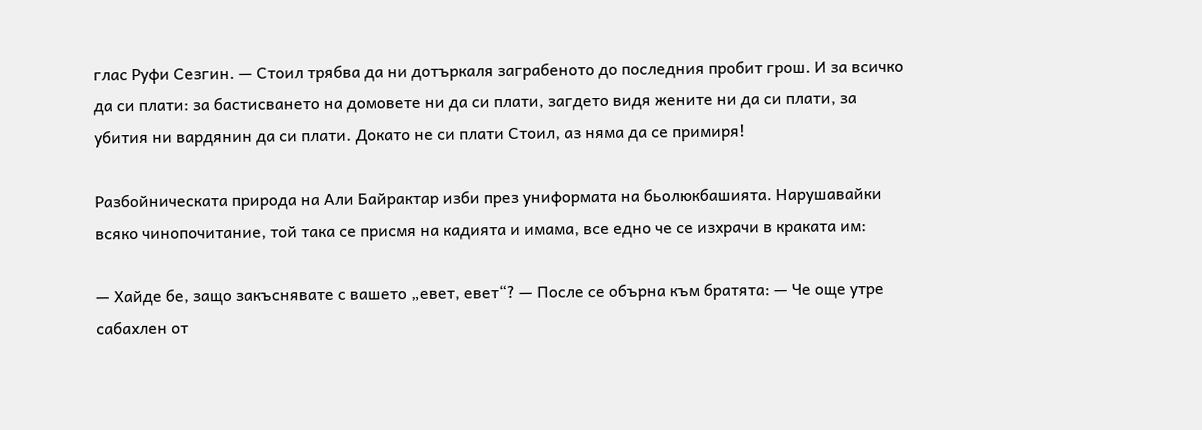глас Руфи Сезгин. — Стоил трябва да ни дотъркаля заграбеното до последния пробит грош. И за всичко да си плати: за бастисването на домовете ни да си плати, загдето видя жените ни да си плати, за убития ни вардянин да си плати. Докато не си плати Стоил, аз няма да се примиря!

Разбойническата природа на Али Байрактар изби през униформата на бьолюкбашията. Нарушавайки всяко чинопочитание, той така се присмя на кадията и имама, все едно че се изхрачи в краката им:

— Хайде бе, защо закъснявате с вашето „евет, евет“? — После се обърна към братята: — Че още утре сабахлен от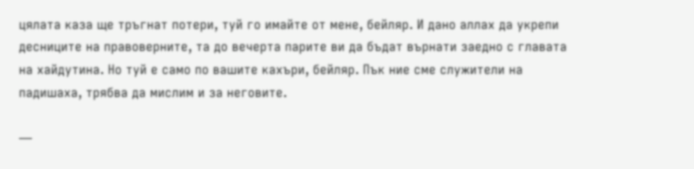цялата каза ще тръгнат потери, туй го имайте от мене, бейляр. И дано аллах да укрепи десниците на правоверните, та до вечерта парите ви да бъдат върнати заедно с главата на хайдутина. Но туй е само по вашите кахъри, бейляр. Пък ние сме служители на падишаха, трябва да мислим и за неговите.

—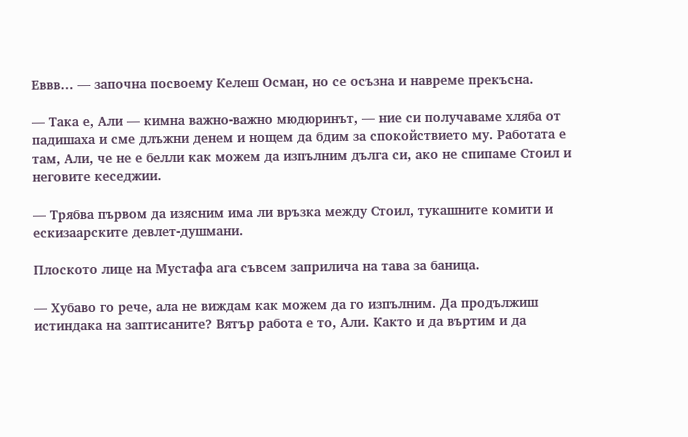Еввв… — започна посвоему Келеш Осман, но се осъзна и навреме прекъсна.

— Така е, Али — кимна важно-важно мюдюринът, — ние си получаваме хляба от падишаха и сме длъжни денем и нощем да бдим за спокойствието му. Работата е там, Али, че не е белли как можем да изпълним дълга си, ако не спипаме Стоил и неговите кеседжии.

— Трябва първом да изясним има ли връзка между Стоил, тукашните комити и ескизаарските девлет-душмани.

Плоското лице на Мустафа ага съвсем заприлича на тава за баница.

— Хубаво го рече, ала не виждам как можем да го изпълним. Да продължиш истиндака на заптисаните? Вятър работа е то, Али. Както и да въртим и да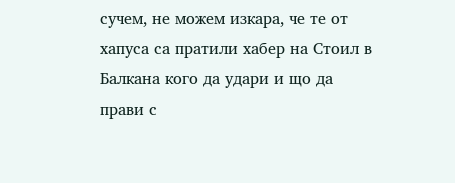сучем, не можем изкара, че те от хапуса са пратили хабер на Стоил в Балкана кого да удари и що да прави с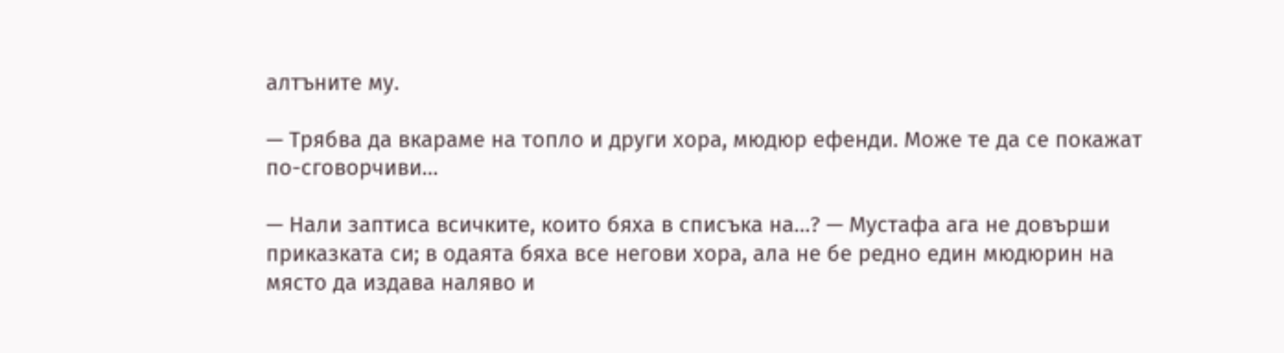алтъните му.

— Трябва да вкараме на топло и други хора, мюдюр ефенди. Може те да се покажат по-сговорчиви…

— Нали заптиса всичките, които бяха в списъка на…? — Мустафа ага не довърши приказката си; в одаята бяха все негови хора, ала не бе редно един мюдюрин на място да издава наляво и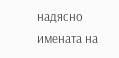надясно имената на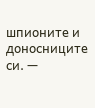шпионите и доносниците си. —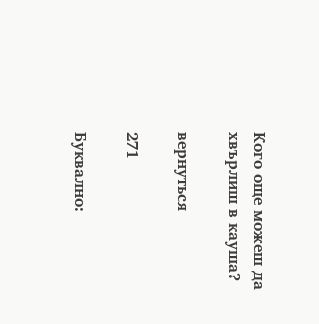Кого още можеш да хвърлиш в кауша?

вернуться

271

Буквално: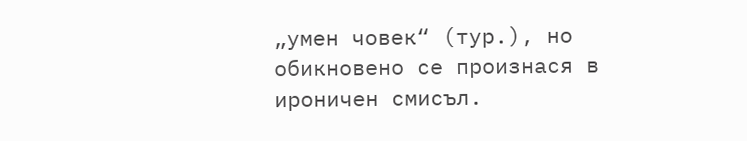„умен човек“ (тур.), но обикновено се произнася в ироничен смисъл.